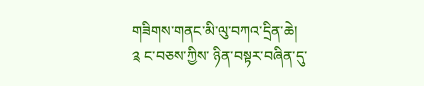གཟིགས་གནང་མི་ལུ་བཀའ་དྲིན་ཆེ།
༉ ང་བཅས་ཀྱིས་ ཉིན་བསྟར་བཞིན་དུ་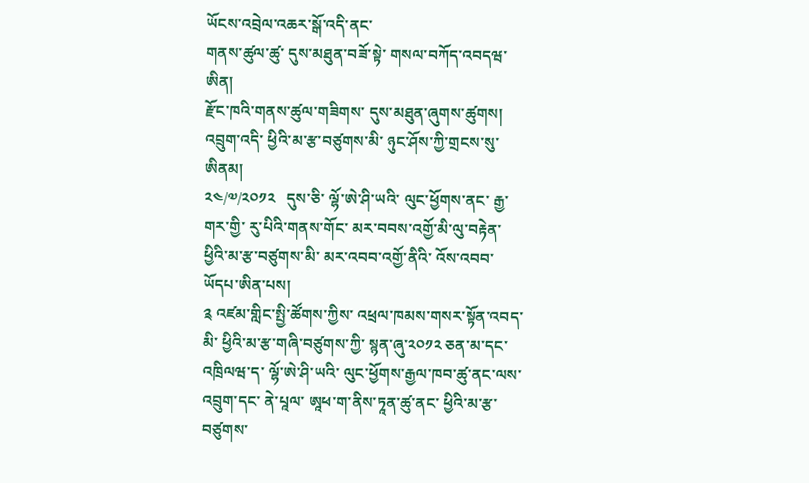ཡོངས་འབྲེལ་འཆར་སྒོ་འདི་ནང་
གནས་ཚུལ་ཚུ་ དུས་མཐུན་བཟོ་སྟེ་ གསལ་བཀོད་འབདཝ་ཨིན།
རྫོང་ཁའི་གནས་ཚུལ་གཟིགས་ དུས་མཐུན་ཞུགས་ཚུགས།
འབྲུག་འདི་ ཕྱིའི་མ་རྩ་བཙུགས་མི་ ཉུང་ཤོས་ཀྱི་གྲངས་སུ་ཨིནམ།
༢༤/༧/༢༠༡༢   དུས་ཅི་ ལྷོ་ཨེ་ཤི་ཡའི་ ལུང་ཕྱོགས་ནང་ རྒྱ་གར་གྱི་ རུ་པིའི་གནས་གོང་ མར་བབས་འགྱོ་མི་ལུ་བརྟེན་ ཕྱིའི་མ་རྩ་བཙུགས་མི་ མར་འབབ་འགྱོ་ནིའི་ འོས་འབབ་ཡོདཔ་ཨིན་པས།
༉ འཛམ་གླིང་སྤྱི་ཚོགས་ཀྱིས་ འཕྲལ་ཁམས་གསར་སྟོན་འབད་མི་ ཕྱིའི་མ་རྩ་གཞི་བཙུགས་ཀྱི་ སྙན་ཞུ་༢༠༡༢ ཅན་མ་དང་འཁྲིལཝ་ད་ ལྷོ་ཨེ་ཤི་ཡའི་ ལུང་ཕྱོགས་རྒྱལ་ཁབ་ཚུ་ནང་ལས་ འབྲུག་དང་ ནེ་པཱལ་ ཨཱཕ་ག་ནིས་ཏཱན་ཚུ་ནང་ ཕྱིའི་མ་རྩ་བཙུགས་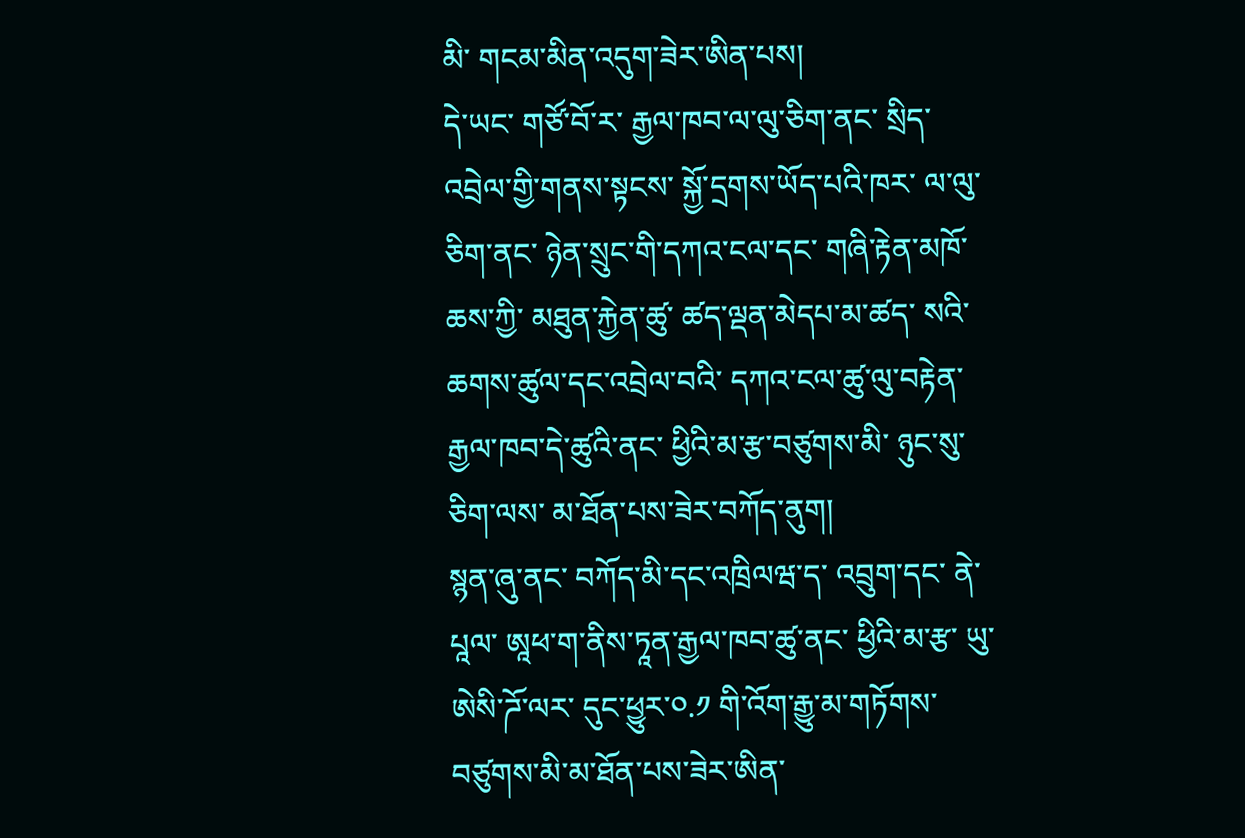མི་ གངམ་མིན་འདུག་ཟེར་ཨིན་པས།
དེ་ཡང་ གཙོ་བོ་ར་ རྒྱལ་ཁབ་ལ་ལུ་ཅིག་ནང་ སྲིད་འབྲེལ་གྱི་གནས་སྟངས་ སྐྱོ་དྲགས་ཡོད་པའི་ཁར་ ལ་ལུ་ཅིག་ནང་ ཉེན་སྲུང་གི་དཀའ་ངལ་དང་ གཞི་རྟེན་མཁོ་ཆས་ཀྱི་ མཐུན་རྐྱེན་ཚུ་ ཚད་ལྡན་མེདཔ་མ་ཚད་ སའི་ཆགས་ཚུལ་དང་འབྲེལ་བའི་ དཀའ་ངལ་ཚུ་ལུ་བརྟེན་ རྒྱལ་ཁབ་དེ་ཚུའི་ནང་ ཕྱིའི་མ་རྩ་བཙུགས་མི་ ཉུང་སུ་ཅིག་ལས་ མ་ཐོན་པས་ཟེར་བཀོད་ནུག།
སྙན་ཞུ་ནང་ བཀོད་མི་དང་འཁྲིལཝ་ད་ འབྲུག་དང་ ནེ་པཱལ་ ཨཱཕ་ག་ནིས་ཏཱན་རྒྱལ་ཁབ་ཚུ་ནང་ ཕྱིའི་མ་རྩ་ ཡུ་ཨེསི་ཌོ་ལར་ དུང་ཕྱུར་༠.༡ གི་འོག་རྒྱུ་མ་གཏོགས་ བཙུགས་མི་མ་ཐོན་པས་ཟེར་ཨིན་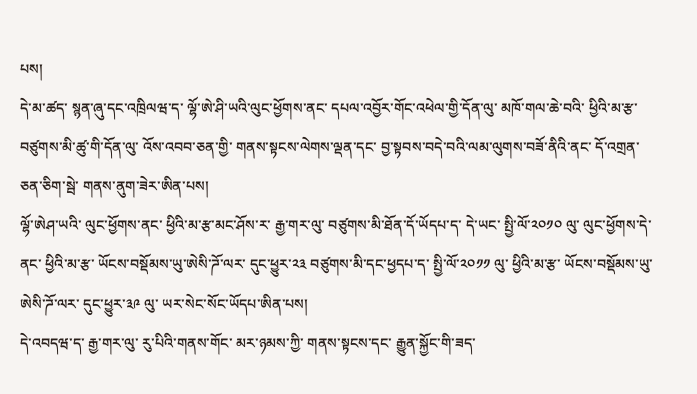པས།
དེ་མ་ཚད་ སྙན་ཞུ་དང་འཁྲིལཝ་ད་ ལྷོ་ཨེ་ཤི་ཡའི་ལུང་ཕྱོགས་ནང་ དཔལ་འབྱོར་གོང་འཕེལ་གྱི་དོན་ལུ་ མཁོ་གལ་ཆེ་བའི་ ཕྱིའི་མ་རྩ་བཙུགས་མི་ཚུ་གི་དོན་ལུ་ འོས་འབབ་ཅན་གྱི་ གནས་སྟངས་ལེགས་ལྡན་དང་ བྱ་སྟབས་བདེ་བའི་ལམ་ལུགས་བཟོ་ནིའི་ནང་ དོ་འགྲན་ཅན་ཅིག་སྦེ་ གནས་ནུག་ཟེར་ཨིན་པས།
ལྷོ་ཨེཤ་ཡའི་ ལུང་ཕྱོགས་ནང་ ཕྱིའི་མ་རྩ་མང་ཤོས་ར་ རྒྱ་གར་ལུ་ བཙུགས་མི་ཐོན་དོ་ཡོདཔ་ད་ དེ་ཡང་ སྤྱི་ལོ་༢༠༡༠ ལུ་ ལུང་ཕྱོགས་དེ་ནང་ ཕྱིའི་མ་རྩ་ ཡོངས་བསྡོམས་ཡུ་ཨེསི་ཌོ་ལར་ དུང་ཕྱུར་༢༣ བཙུགས་མི་དང་ཕྱདཔ་ད་ སྤྱི་ལོ་༢༠༡༡ ལུ་ ཕྱིའི་མ་རྩ་ ཡོངས་བསྡོམས་ཡུ་ཨེསི་ཌོ་ལར་ དུང་ཕྱུར་༣༩ ལུ་ ཡར་སེང་སོང་ཡོདཔ་ཨིན་པས།
དེ་འབདཝ་ད་ རྒྱ་གར་ལུ་ རུ་པིའི་གནས་གོང་ མར་ཉམས་ཀྱི་ གནས་སྟངས་དང་ རྒྱུན་སྐྱོང་གི་ཟད་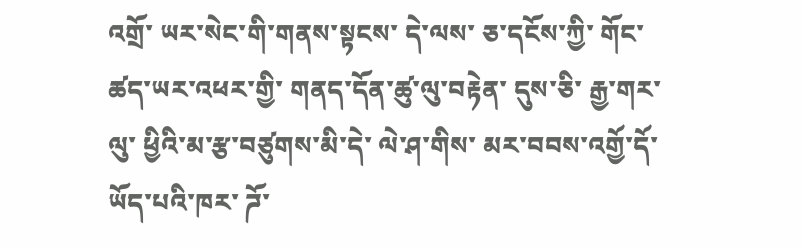འགྲོ་ ཡར་སེང་གི་གནས་སྟངས་ དེ་ལས་ ཅ་དངོས་ཀྱི་ གོང་ཚད་ཡར་འཕར་གྱི་ གནད་དོན་ཚུ་ལུ་བརྟེན་ དུས་ཅི་ རྒྱ་གར་ལུ་ ཕྱིའི་མ་རྩ་བཙུགས་མི་དེ་ ལེ་ཤ་གིས་ མར་བབས་འགྱོ་དོ་ཡོད་པའི་ཁར་ ཌོ་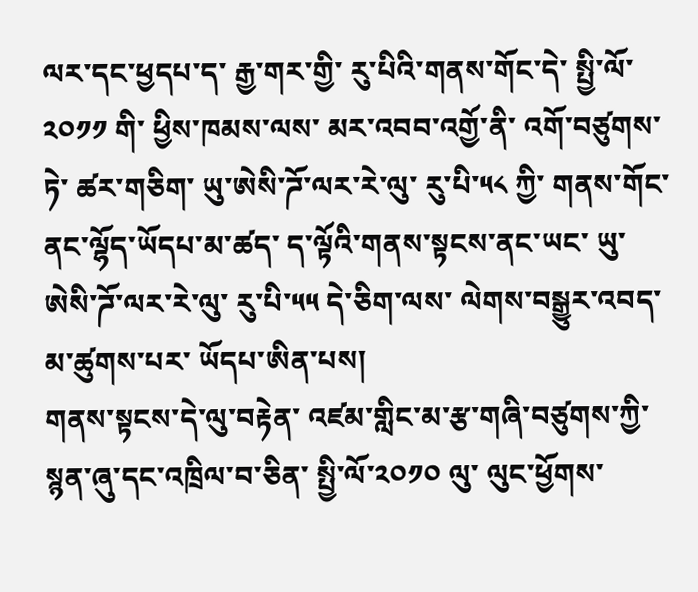ལར་དང་ཕྱདཔ་ད་ རྒྱ་གར་གྱི་ རུ་པིའི་གནས་གོང་དེ་ སྤྱི་ལོ་༢༠༡༡ གི་ ཕྱིས་ཁམས་ལས་ མར་འབབ་འགྱོ་ནི་ འགོ་བཙུགས་ཏེ་ ཚར་གཅིག་ ཡུ་ཨེསི་ཌོ་ལར་རེ་ལུ་ རུ་པི་༥༨ ཀྱི་ གནས་གོང་ནང་ལྷོད་ཡོདཔ་མ་ཚད་ ད་ལྟོའི་གནས་སྟངས་ནང་ཡང་ ཡུ་ཨེསི་ཌོ་ལར་རེ་ལུ་ རུ་པི་༥༥ དེ་ཅིག་ལས་ ལེགས་བསྒྱུར་འབད་མ་ཚུགས་པར་ ཡོདཔ་ཨིན་པས།
གནས་སྟངས་དེ་ལུ་བརྟེན་ འཛམ་གླིང་མ་རྩ་གཞི་བཙུགས་ཀྱི་ སྙན་ཞུ་དང་འཁྲིལ་བ་ཅིན་ སྤྱི་ལོ་༢༠༡༠ ལུ་ ལུང་ཕྱོགས་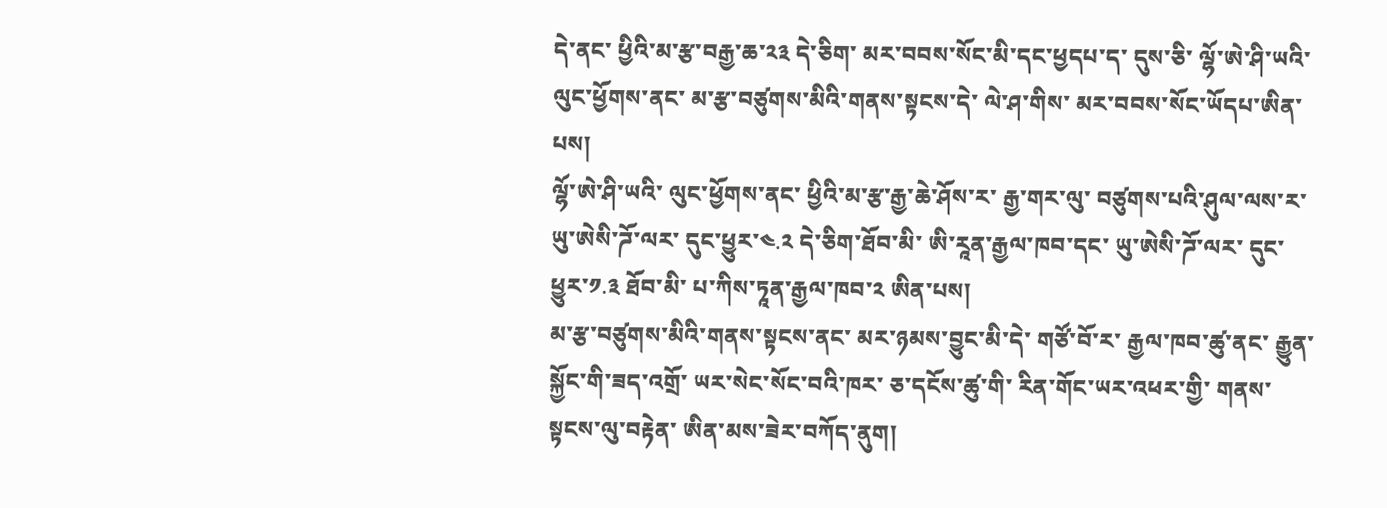དེ་ནང་ ཕྱིའི་མ་རྩ་བརྒྱ་ཆ་༢༣ དེ་ཅིག་ མར་བབས་སོང་མི་དང་ཕྱདཔ་ད་ དུས་ཅི་ ལྷོ་ཨེ་ཤི་ཡའི་ལུང་ཕྱོགས་ནང་ མ་རྩ་བཙུགས་མིའི་གནས་སྟངས་དེ་ ལེ་ཤ་གིས་ མར་བབས་སོང་ཡོདཔ་ཨིན་པས།
ལྷོ་ཨེ་ཤི་ཡའི་ ལུང་ཕྱོགས་ནང་ ཕྱིའི་མ་རྩ་རྒྱ་ཆེ་ཤོས་ར་ རྒྱ་གར་ལུ་ བཙུགས་པའི་ཤུལ་ལས་ར་ ཡུ་ཨེསི་ཌོ་ལར་ དུང་ཕྱུར་༤.༢ དེ་ཅིག་ཐོབ་མི་ ཨི་རཱན་རྒྱལ་ཁབ་དང་ ཡུ་ཨེསི་ཌོ་ལར་ དུང་ཕྱུར་༡.༣ ཐོབ་མི་ པ་ཀིས་ཏཱན་རྒྱལ་ཁབ་༢ ཨིན་པས།
མ་རྩ་བཙུགས་མིའི་གནས་སྟངས་ནང་ མར་ཉམས་བྱུང་མི་དེ་ གཙོ་བོ་ར་ རྒྱལ་ཁབ་ཚུ་ནང་ རྒྱུན་སྐྱོང་གི་ཟད་འགྲོ་ ཡར་སེང་སོང་བའི་ཁར་ ཅ་དངོས་ཚུ་གི་ རིན་གོང་ཡར་འཕར་གྱི་ གནས་སྟངས་ལུ་བརྟེན་ ཨིན་མས་ཟེར་བཀོད་ནུག།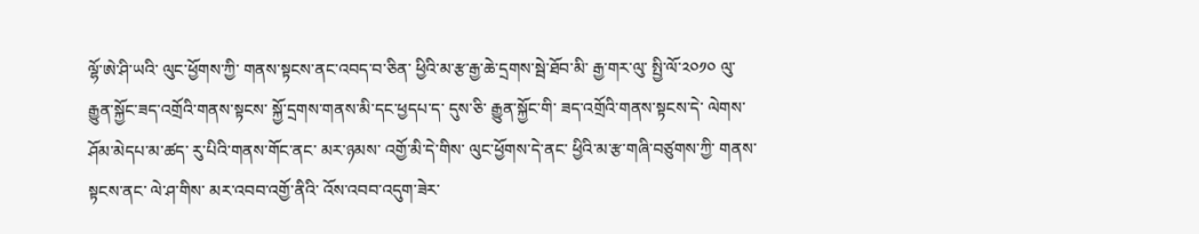ལྷོ་ཨེ་ཤི་ཡའི་ ལུང་ཕྱོགས་ཀྱི་ གནས་སྟངས་ནང་འབད་བ་ཅིན་ ཕྱིའི་མ་རྩ་རྒྱ་ཆེ་དྲགས་སྦེ་ཐོབ་མི་ རྒྱ་གར་ལུ་ སྤྱི་ལོ་༢༠༡༠ ལུ་ རྒྱུན་སྐྱོང་ཟད་འགྲོའི་གནས་སྟངས་ སྐྱོ་དྲགས་གནས་མི་དང་ཕྱདཔ་ད་ དུས་ཅི་ རྒྱུན་སྐྱོང་གི་ ཟད་འགྲོའི་གནས་སྟངས་དེ་ ལེགས་ཤོམ་མེདཔ་མ་ཚད་ རུ་པིའི་གནས་གོང་ནང་ མར་ཉམས་ འགྱོ་མི་དེ་གིས་ ལུང་ཕྱོགས་དེ་ནང་ ཕྱིའི་མ་རྩ་གཞི་བཙུགས་ཀྱི་ གནས་སྟངས་ནང་ ལེ་ཤ་གིས་ མར་འབབ་འགྱོ་ནིའི་ འོས་འབབ་འདུག་ཟེར་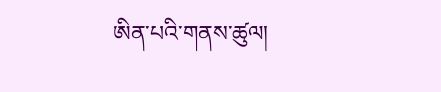ཨིན་པའི་གནས་ཚུལ།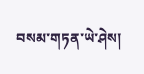བསམ་གཏན་ཡེ་ཤེས།